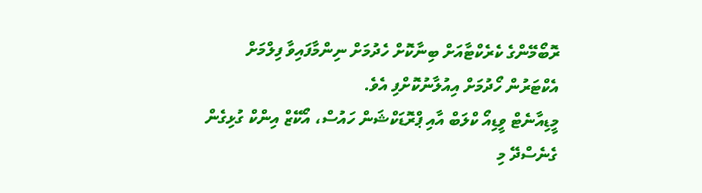ރޮބޯމޭންގެ ކެރެކްޓާއަށް ބިނާކޮށް ހެދުމަށް ނިންމާފައިވާ ފިލްމަށް އެކްޓަރުން ހޯދުމަށް އިއުލާނުކޮށްފި އެވެ.
މީޑިއާނެޓް ވީޑިއޯ ކްލަބް އާއި ޕްރޮޑަކްޝަން ހައުސް، އޯކޭޒް އިންކް ގުޅިގެން ގެނެސްދޭ މި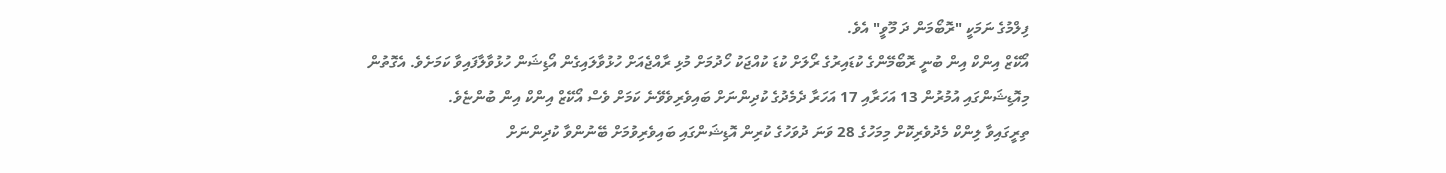ފިލްމުގެ ނަމަކީ "ރޮބޯމަން ދަ މޫވީ" އެވެ.
އޯކޭޒް އިންކް އިން ބުނީ ރޮބޯމޭންގެ ކުޑައިރުގެ ރޯލަށް ކުޑަ ކުއްޖަކު ހޯދުމަށް މުޅި ރާއްޖެއަށް ހުޅުވާލައިގެން އޯޑިޝަން ހުޅުވާލާފައިވާ ކަމަށެވެ. އެގޮތުން މިއޮޑިޝަންގައި އުމުރުން 13 އަހަރާއި 17 އަހަރާ ދެމެދުގެ ކުދިންނަށް ބައިވެރިވެވޭނެ ކަމަށް ވެސް އޯކޭޒް އިންކް އިން ބުންޏެވެ.
ތިރީގައިވާ ލިންކް މެދުވެރިކޮށް މިމަހުގެ 28 ވަނަ ދުވަހުގެ ކުރިން އޮޑިޝަންގައި ބައިވެރިވުމަށް ބޭނުންވާ ކުދިންނަށް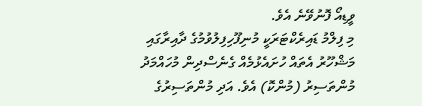ވީޑިއޯ ފޮނުވޭނެ އެވެ.
މި ފިލްމު ޑައިރެކްޓަރަކީ މުނިފޫހިފިލުވުމުގެ ދާއިރާގައި މަޝްހޫރު އެތައް ހުށައެޅުމެއް ގެނެސްދިން މުހައްމަދު މުންތަސިރު (މުންކޮ) އެވެ. އަދި މުންތަސިރުގެ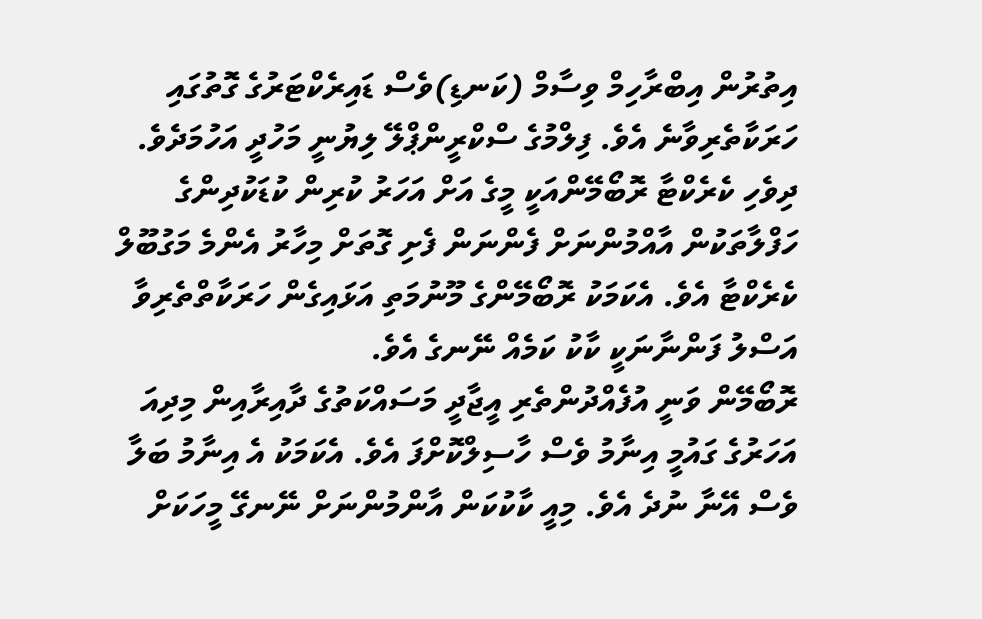އިތުރުން އިބްރާހިމް ވިސާމް (ކަނޑި)ވެސް ޑައިރެކްޓަރުގެ ގޮތުގައި ހަރަކާތެރިވާނެ އެވެ. ފިލްމުގެ ސްކްރީންޕްލޭ ލިޔުނީ މަހުދީ އަހުމަދެވެ.
ދިވެހި ކެރެކްޓާ ރޮބޯމޭންއަކީ މީގެ އަށް އަހަރު ކުރިން ކުޑަކުދިންގެ ހަފްލާތަކުން އާއްމުންނަށް ފެންނަން ފެށި ގޮތަށް މިހާރު އެންމެ މަގުބޫލް ކެރެކްޓާ އެވެ. އެކަމަކު ރޮބޯމޭންގެ މޫނުމަތި އަޅައިގެން ހަރަކާތްތެރިވާ އަސްލު ފަންނާނަކީ ކާކު ކަމެއް ނޭނގެ އެވެ.
ރޮބޯމޭން ވަނީ އުފެއްދުންތެރި އީޖާދީ މަސައްކަތުގެ ދާއިރާއިން މިދިއަ އަހަރުގެ ގައުމީ އިނާމު ވެސް ހާސިލްކޮށްފަ އެވެ. އެކަމަކު އެ އިނާމު ބަލާ ވެސް އޭނާ ނުދެ އެވެ. މިއީ ކާކުކަން އާންމުންނަށް ނޭނގޭ މީހަކަށް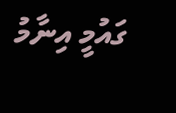ގައުމީ އިނާމު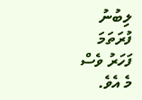ލިބުނު ފުރަތަމަ ފަހަރު ވެސް މެ އެވެ.